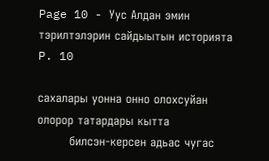Page 10 - Уус Алдан эмин тэрилтэлэрин сайдыытын историята
P. 10

сахалары уонна онно олохсуйан олорор татардары кытта
        билсэн-керсен адьас чугас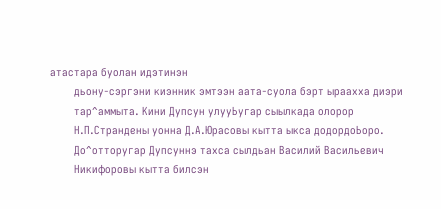атастара буолан идэтинэн
        дьону-сэргэни киэнник эмтээн аата-суола бэрт ыраахха диэри
        тар^аммыта. Кини Дупсун улууЬугар сыылкада олорор
        Н.П.Страндены уонна Д.А.Юрасовы кытта ыкса додордоЬоро.
        До^отторугар Дупсуннэ тахса сылдьан Василий Васильевич
        Никифоровы кытта билсэн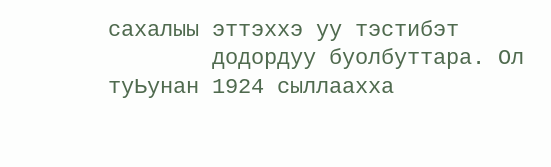сахалыы эттэххэ уу тэстибэт
        додордуу буолбуттара. Ол туЬунан 1924 сыллаахха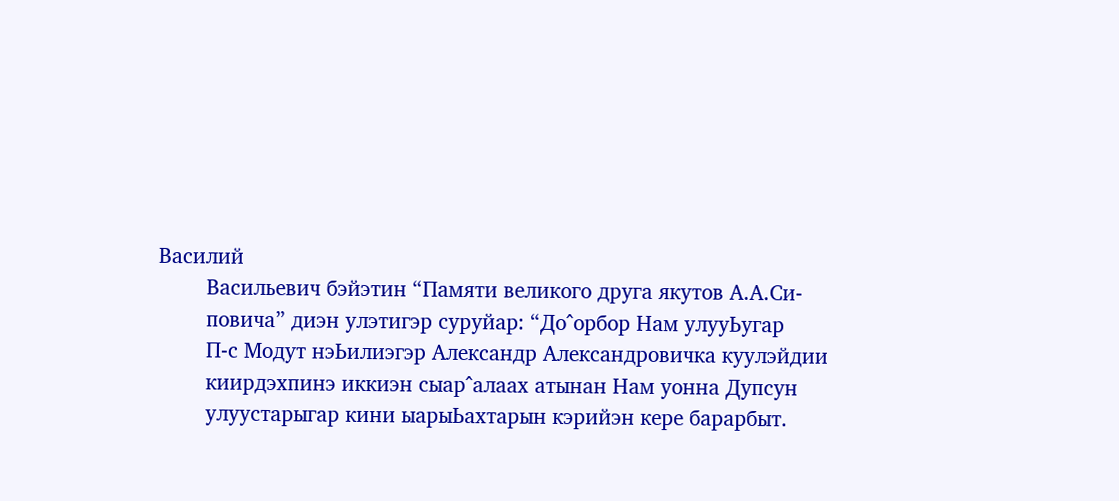Василий
        Васильевич бэйэтин “Памяти великого друга якутов А.А.Си-
        повича” диэн улэтигэр суруйар: “До^орбор Нам улууЬугар
        П-с Модут нэЬилиэгэр Александр Александровичка куулэйдии
        киирдэхпинэ иккиэн сыар^алаах атынан Нам уонна Дупсун
        улуустарыгар кини ыарыЬахтарын кэрийэн кере барарбыт.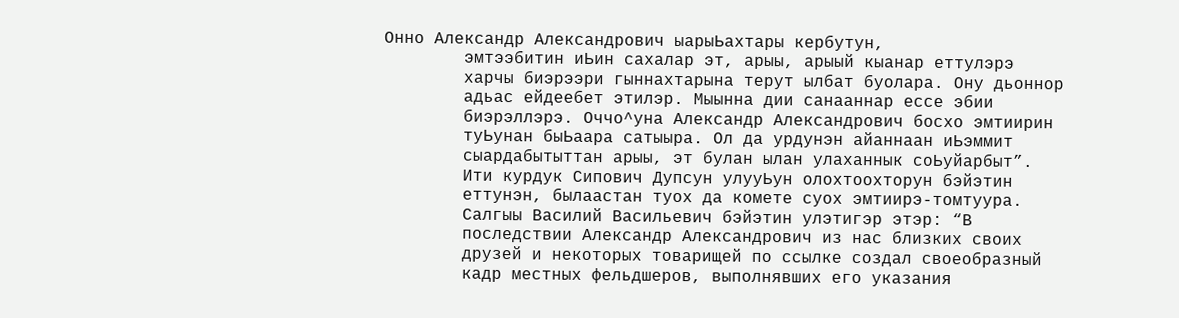Онно Александр Александрович ыарыЬахтары кербутун,
        эмтээбитин иЬин сахалар эт, арыы, арыый кыанар еттулэрэ
        харчы биэрээри гыннахтарына терут ылбат буолара. Ону дьоннор
        адьас ейдеебет этилэр. Мыынна дии санааннар ессе эбии
        биэрэллэрэ. Оччо^уна Александр Александрович босхо эмтиирин
        туЬунан быЬаара сатыыра. Ол да урдунэн айаннаан иЬэммит
        сыардабытыттан арыы, эт булан ылан улаханнык соЬуйарбыт”.
        Ити курдук Сипович Дупсун улууЬун олохтоохторун бэйэтин
        еттунэн, былаастан туох да комете суох эмтиирэ-томтуура.
        Салгыы Василий Васильевич бэйэтин улэтигэр этэр: “В
        последствии Александр Александрович из нас близких своих
        друзей и некоторых товарищей по ссылке создал своеобразный
        кадр местных фельдшеров, выполнявших его указания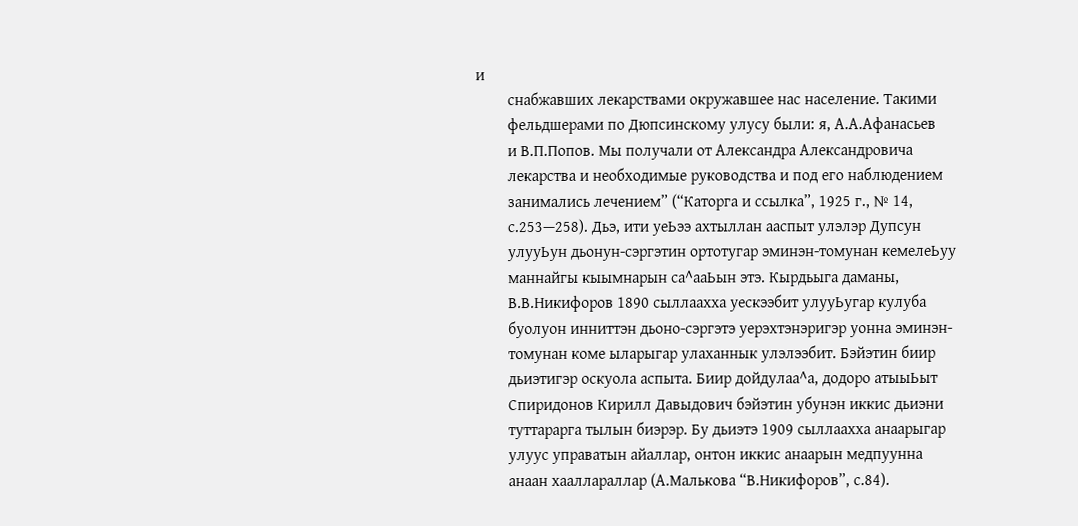и
        снабжавших лекарствами окружавшее нас население. Такими
        фельдшерами по Дюпсинскому улусу были: я, А.А.Афанасьев
        и В.П.Попов. Мы получали от Александра Александровича
        лекарства и необходимые руководства и под его наблюдением
        занимались лечением” (“Каторга и ссылка”, 1925 г., № 14,
        с.253—258). Дьэ, ити уеЬээ ахтыллан ааспыт улэлэр Дупсун
        улууЬун дьонун-сэргэтин ортотугар эминэн-томунан кемелеЬуу
        маннайгы кыымнарын са^ааЬын этэ. Кырдьыга даманы,
        В.В.Никифоров 1890 сыллаахха уескээбит улууЬугар кулуба
        буолуон инниттэн дьоно-сэргэтэ уерэхтэнэригэр уонна эминэн-
        томунан коме ыларыгар улаханнык улэлээбит. Бэйэтин биир
        дьиэтигэр оскуола аспыта. Биир дойдулаа^а, додоро атыыЬыт
        Спиридонов Кирилл Давыдович бэйэтин убунэн иккис дьиэни
        туттарарга тылын биэрэр. Бу дьиэтэ 1909 сыллаахха анаарыгар
        улуус управатын айаллар, онтон иккис анаарын медпуунна
        анаан хааллараллар (А.Малькова “В.Никифоров”, с.84).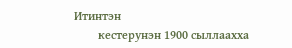Итинтэн
        кестерунэн 1900 сыллаахха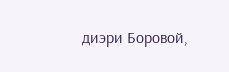диэри Боровой,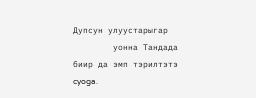Дупсун улуустарыгар
        уонна Тандада биир да эмп тэрилтэтэ cyoga.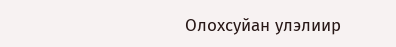Олохсуйан улэлиир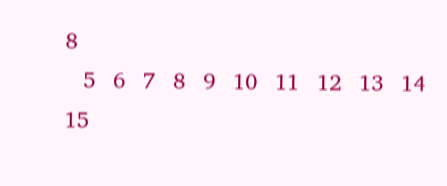8
   5   6   7   8   9   10   11   12   13   14   15